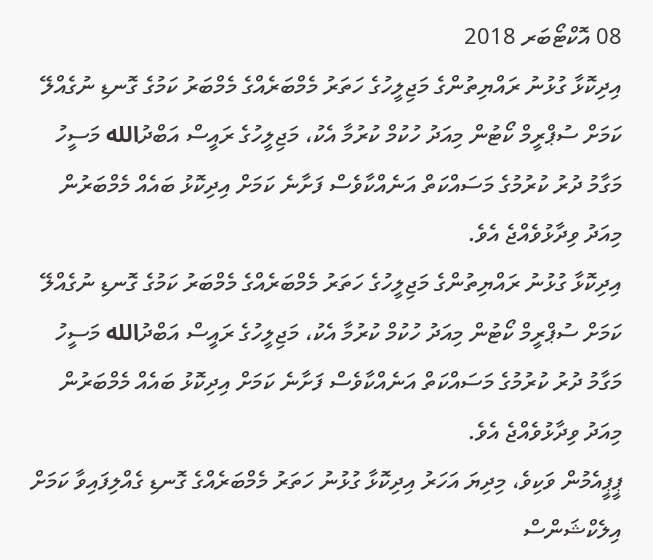08 އޮކްޓޯބަރ 2018
އިދިކޮޅާ ގުޅުނު ރައްޔިތުންގެ މަޖިލީހުގެ ހަތަރު މެމްބަރެއްގެ މެމްބަރު ކަމުގެ ގޮނޑި ނުގެއްލޭ ކަމަށް ސުޕްރީމް ކޯޓުން މިއަދު ހުކުމް ކުރުމާ އެކު، މަޖިލީހުގެ ރައީސް އަބްދުالله މަސީހު މަގާމު ދުރު ކުރުމުގެ މަސައްކަތް އަނެއްކާވެސް ފަށާނެ ކަމަށް އިދިކޮޅު ބައެއް މެމްބަރުން މިއަދު ވިދާޅުވެއްޖެ އެވެ.
އިދިކޮޅާ ގުޅުނު ރައްޔިތުންގެ މަޖިލީހުގެ ހަތަރު މެމްބަރެއްގެ މެމްބަރު ކަމުގެ ގޮނޑި ނުގެއްލޭ ކަމަށް ސުޕްރީމް ކޯޓުން މިއަދު ހުކުމް ކުރުމާ އެކު، މަޖިލީހުގެ ރައީސް އަބްދުالله މަސީހު މަގާމު ދުރު ކުރުމުގެ މަސައްކަތް އަނެއްކާވެސް ފަށާނެ ކަމަށް އިދިކޮޅު ބައެއް މެމްބަރުން މިއަދު ވިދާޅުވެއްޖެ އެވެ.
ޕީޕީއެމުން ވަކިވެ، މިދިޔަ އަހަރު އިދިކޮޅާ ގުޅުނު ހަތަރު މެމްބަރެއްގެ ގޮނޑި ގެއްލިފައިވާ ކަމަށް އިލެކްޝަންސް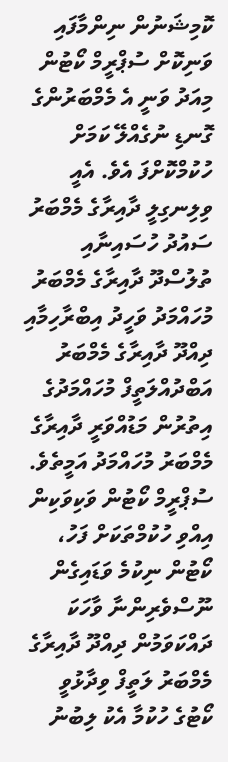ކޮމިޝަނުން ނިންމާފައި ވަނިކޮށް ސުޕްރީމް ކޯޓުން މިއަދު ވަނީ އެ މެމްބަރުންގެ ގޮނޑި ނުގެއްލޭ ކަމަށް ހުކުމްކޮށްފަ އެވެ. އެއީ ވިލިނގިލީ ދާއިރާގެ މެމްބަރު ސައުދު ހުސައިނާއި ތުލުސްދޫ ދާއިރާގެ މެމްބަރު މުހައްމަދު ވަހީދު އިބްރާހިމާއި ދިއްދޫ ދާއިރާގެ މެމްބަރު އަބްދުއްލަތީފް މުހައްމަދުގެ އިތުރުން މަޑުއްވަރީ ދާއިރާގެ މެމްބަރު މުހައްމަދު އަމީތެވެ.
ސުޕްރީމް ކޯޓުން ވަކިވަކިން އިއްވި ހުކުމްތަކަށް ފަހު، ކޯޓުން ނިކުމެ ވަޑައިގެން ނޫސްވެރިންނާ ވާހަކަ ދައްކަވަމުން ދިއްދޫ ދާއިރާގެ މެމްބަރު ލަތީފް ވިދާޅުވީ ކޯޓުގެ ހުކުމާ އެކު ލިބުނު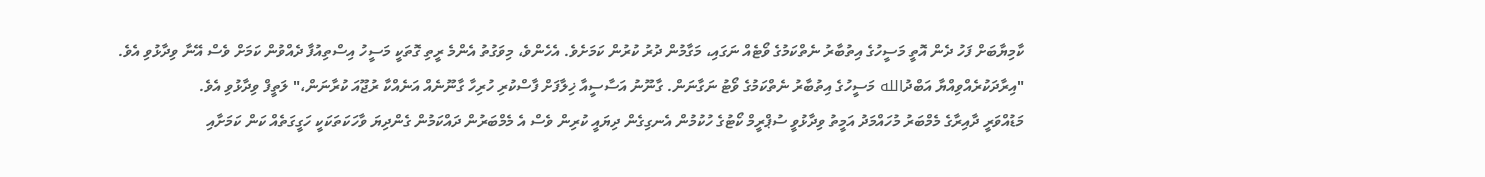ކާމިޔާބަށް ފަހު ދެން އޮތީ މަސީހުގެ އިތުބާރު ނެތްކަމުގެ ވޯޓެއް ނަގައި، މަގާމުން ދުރު ކުރުން ކަމަށެވެ. އެހެންވެ، މިވަގުތު އެންމެ ރީތި ގޮތަކީ މަސީހު އިސްތިއުފާ ދެއްވުން ކަމަށް ވެސް އޭނާ ވިދާޅުވި އެވެ.
"އިރާދަކުރެއްވިއްޔާ އަބްދުالله މަސީހުގެ އިތުބާރު ނެތްކަމުގެ ވޯޓު ނަގާނަން. ގާނޫނު އަސާސީއާ ޚިލާފަށް ފާސްކުރި ހުރިހާ ގާނޫނެއް އަނެއްކާ ރުޖޫއަ ކުރާނަން،" ލަތީފް ވިދާޅުވި އެވެ.
މަޑުއްވަރީ ދާއިރާގެ މެމްބަރު މުހައްމަދު އަމީތު ވިދާޅުވީ ސުޕްރީމް ކޯޓުގެ ހުކުމުން އެނގިގެން ދިޔައީ ކުރިން ވެސް އެ މެމްބަރުން ދައްކަމުން ގެންދިޔަ ވާހަކަތަކަކީ ހަގީގަތެއް ކަން ކަމަށާއި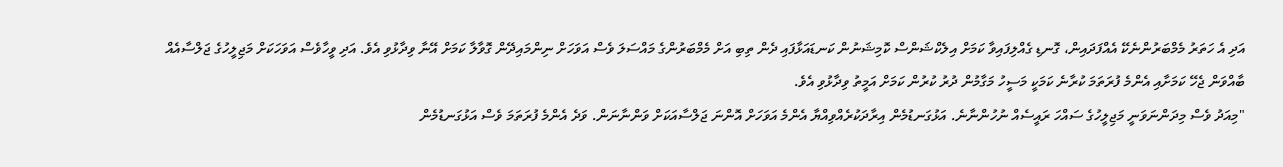އަދި އެ ހަތަރު މެމްބަރުންނެކޭ އެއްފަދައިން، ގޮނޑި ގެއްލިފައިވާ ކަމަށް އިލެކްޝަންސް ކޮމިޝަނުން ކަނޑައަޅާފައި ދެން ތިބި އަށް މެމްބަރުންގެ މައްސަލަ ވެސް އަވަހަށް ނިންމައިދޭން ގޮވާލާ ކަމަށް އޭނާ ވިދާޅުވި އެވެ. އަދި ވީހާވެސް އަވަހަކަށް މަޖިލީހުގެ ޖަލްސާއެއް ބާއްވަން ޖެހޭ ކަމަށާއި އެންމެ ފުރަތަމަ ކުރާނެ ކަމަކީ މަސީހު މަގާމުން ދުރު ކުރުން ކަމަށް އަމީތު ވިދާޅުވި އެވެ.
"މިއަދު ވެސް މިދަންނަވަނީ މަޖިލީހުގެ ސައްހަ ރައީސެއް ނުހުންނާނެ. އަޅުގަނޑުމެން އިރާދަކުރެއްވިއްޔާ އެންމެ އަވަހަށް އޮންނަ ޖަލްސާއަކަށް ވަންނާނަން. ވަދެ އެންމެ ފުރަތަމަ ވެސް އަޅުގަނޑުމެން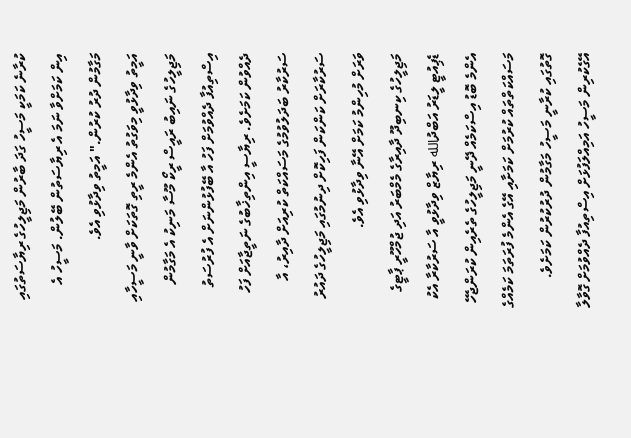ކުރާނެ ކަމަކީ މަސީހު ގަދަ ބާރުން މަޖިލީހުގެ ރިޔާސަތުގައި އިން ކަމަށްވާ ނަމަ އެ ރިޔާސަތުން ބޭލުން. މަސީހު އެ މަގާމުން ދުރު ކުރުން." އަމީތު ވިދާޅުވި އެވެ.
އަމީތު ވިދާޅުވީ މިވަގުތު އެންމެ ރީތި ގޮތަކަށް ވާނީ މަސީހާއި މަޖިލީހުގެ ނައިބު ރައީސް ރީކޯ މޫސާ މަނިކު އެ މަގާމުން އިސްތިއުފާ ދެއްވުމަށް ފަހު އާ ބޭފުޅުންނަށް އެ ފުރުސަތު ދެއްވުން ކަމަށެވެ. ރިޔާސީ އިންތިޚާބުގެ ނަތީޖާއަށް ފަހު ސަރުކާރު ބަދަލުވުމުގެ މަސައްކަތް ކުރިއަށް ދާއިރު، އާ ސަރުކާރަށް ކަންކަން ފަހިކޮށް ދިނުމުގައި މަޖިލީހުގެ ދައުރު ވަރަށް މުހިންމު ކަމަށް އޭނާ ވިދާޅުވި އެވެ.
މަޖިލީހުގެ ކިނބިދޫ ދާއިރާގެ މެމްބަރު އަދި ޖުމްހޫރީ ޕާޓީގެ ޑެޕިއުޓީ ލީޑަރު އަބްދުالله ރިޔާޒް ވިދާޅުވީ އާ ސަރުކާރާ އެކު އެންމެ ބޮޑު އިސްކަމެއް ދޭނީ މަޖިލީހުގެ ތެރެއިން ކުރަންޖެހޭ މަސައްކަތްތައް ކުރުމަށް ކަމަށާއި އޭގެ އެންމެ ފުރަތަމަ ކަމެއްގެ ގޮތުގައި ކުރާނީ މަސީހު މަގާމުން ދުރުކުރުން ކަމަށެވެ. އޭގެކުރިން މަސީހު އަމިއްލަފުޅަށް އިސްތިއުފާ ދެއްވުމަށް ގޮވާލާ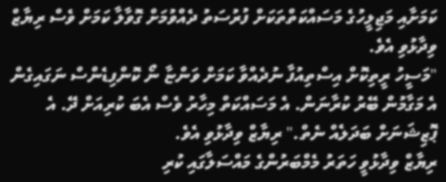ކަމަށާއި މަޖިލީހުގެ މަސައްކަތްތަކަށް ފުރުސަތު ދެއްވުމަށް ގޮވާލާ ކަމަށް ވެސް ރިޔާޒް ވިދާޅުވި އެވެ.
"މަސީހު ރީތިކޮށް އިސްތިއުފާ ނުދެއްވާ ކަމަށް ވަންޏާ ނޯ ކޮންފިޑެންސް ނަގައިގެން އެ މަގާމުން ބޭރު ކުރާނަން. އެ މަސައްކަތް މިހާރު ވެސް އެބަ ކުރިއަށް ދޭ. އެ ޕޮޒިޝަނަށް ބަދަލެއް ނެތް." ރިޔާޒް ވިދާޅުވި އެވެ.
ރިޔާޒް ވިދާޅުވީ ހަތަރު މެމްބަރުންގެ މައްސަލާގައި ކުރި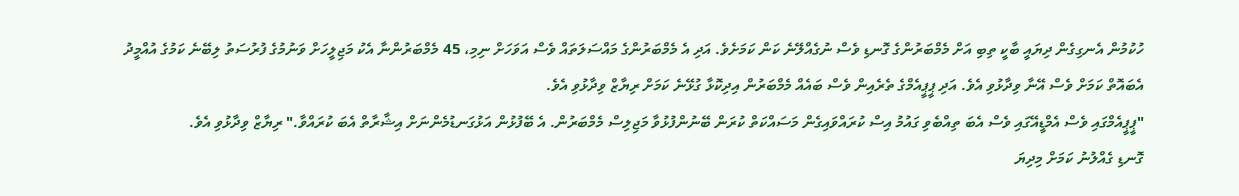ހުކުމުން އެނގިގެން ދިޔައީ ބާކީ ތިބި އަށް މެމްބަރުންގެ ގޮނޑި ވެސް ނުގެއްލޭނެ ކަން ކަމަށެވެ. އަދި އެ މެމްބަރުންގެ މައްސަލަތައް ވެސް އަވަހަށް ނިމި، 45 މެމްބަރުންނާ އެކު މަޖިލީހަށް ވަނުމުގެ ފުރުސަތު ލިބޭނެ ކަމުގެ އުއްމީދު އެބައޮތް ކަމަށް ވެސް އޭނާ ވިދާޅުވި އެވެ. އަދި ޕީޕީއެމްގެ ތެރެއިން ވެސް ބައެއް މެމްބަރުން އިދިކޮޅާ ގުޅޭނެ ކަމަށް ރިޔާޒް ވިދާޅުވި އެވެ.
"ޕީޕީއެމްގައި ވެސް އެމްޑީއޭގައި ވެސް އެބަ ތިއްބެވި ގައުމު އިސް ކުރައްވައިގެން މަސައްކަތް ކުރަން ބޭނުންފުޅުވާ މަޖިލިސް މެމްބަރުން. އެ ބޭފުޅުން އަޅުގަނޑުމެންނަށް އިޝާރާތް އެބަ ކުރައްވާ." ރިޔާޒް ވިދާޅުވި އެވެ.
ގޮނޑި ގެއްލުނު ކަމަށް މިދިޔަ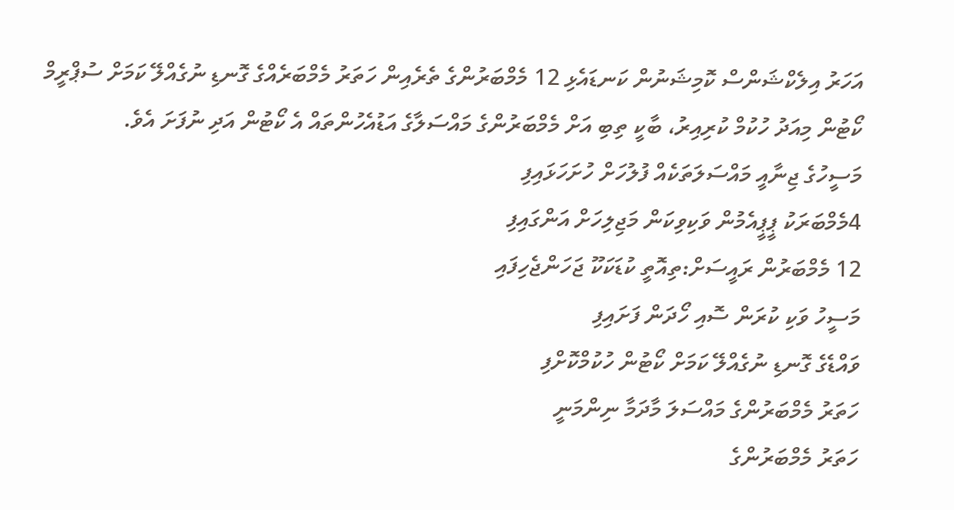އަހަރު އިލެކްޝަންސް ކޮމިޝަނުން ކަނޑައެޅި 12 މެމްބަރުންގެ ތެރެއިން ހަތަރު މެމްބަރެއްގެ ގޮނޑި ނުގެއްލޭ ކަމަށް ސުޕްރީމް ކޯޓުން މިއަދު ހުކުމް ކުރިއިރު، ބާކީ ތިބި އަށް މެމްބަރުންގެ މައްސަލާގެ އަޑުއެހުންތައް އެ ކޯޓުން އަދި ނުފަށަ އެވެ.
މަސީހުގެ ޖިނާއީ މައްސަލަތަކެއް ފުލުހަށް ހުށަހަޅައިފި
4މެމްބަރަކު ޕީޕީއެމުން ވަކިވިކަން މަޖިލިހަށް އަންގައިފި
12 މެމްބަރުން ރައީސަށް:ތިއޮތީ ކުޑަކަކޫ ޖަހަންޖެހިފައި
މަސީހު ވަކި ކުރަން ސޮއި ހޯދަން ފަށައިފި
ވައްޑެގެ ގޮނޑި ނުގެއްލޭ ކަމަށް ކޯޓުން ހުކުމްކޮށްފި
ހަތަރު މެމްބަރުންގެ މައްސަލަ މާދަމާ ނިންމަނީ
ހަތަރު މެމްބަރުންގެ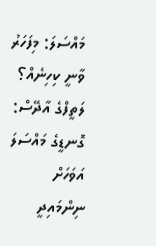މައްސަލަ: މިފަހަރު ވާނީ ކިހިނެއް؟
ލަތީފްގެ އާދޭސް: ގޮނޑީގެ މައްސަލަ އަވަހަށް ނިންމައިދީ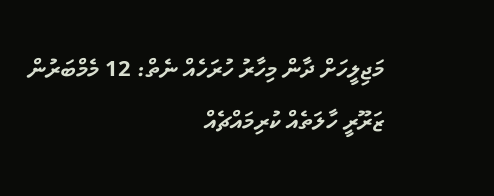މަޖިލީހަށް ދާން މިހާރު ހުރަހެއް ނެތް: 12 މެމްބަރުން
ޒަރޫރީ ހާލަތެއް ކުރިމައްޗެއް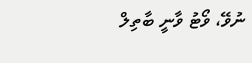ނުވޭ، ވޯޓު ވާނީ ބާތިލް